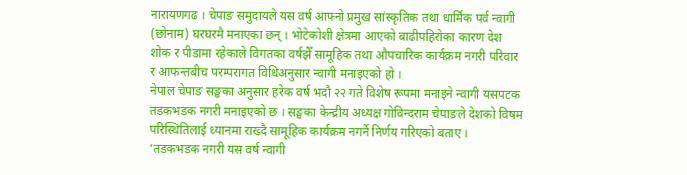नारायणगढ । चेपाङ समुदायले यस वर्ष आफ्नो प्रमुख सांस्कृतिक तथा धार्मिक पर्व न्वागी (छोनाम) घरघरमै मनाएका छन् । भोटेकोशी क्षेत्रमा आएको बाढीपहिरोका कारण देश शोक र पीडामा रहेकाले विगतका वर्षझैँ सामूहिक तथा औपचारिक कार्यक्रम नगरी परिवार र आफन्तबीच परम्परागत विधिअनुसार न्वागी मनाइएको हो ।
नेपाल चेपाङ सङ्घका अनुसार हरेक वर्ष भदौ २२ गते विशेष रूपमा मनाइने न्वागी यसपटक तडकभडक नगरी मनाइएको छ । सङ्घका केन्द्रीय अध्यक्ष गोविन्दराम चेपाङले देशको विषम परिस्थितिलाई ध्यानमा राख्दै सामूहिक कार्यक्रम नगर्ने निर्णय गरिएको बताए ।
‘तडकभडक नगरी यस वर्ष न्वागी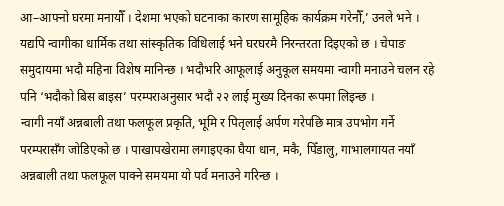आ–आफ्नो घरमा मनायौँ । देशमा भएको घटनाका कारण सामूहिक कार्यक्रम गरेनौँ,’ उनले भने ।
यद्यपि न्वागीका धार्मिक तथा सांस्कृतिक विधिलाई भने घरघरमै निरन्तरता दिइएको छ । चेपाङ समुदायमा भदौ महिना विशेष मानिन्छ । भदौभरि आफूलाई अनुकूल समयमा न्वागी मनाउने चलन रहे पनि ‘भदौको बिस बाइस’ परम्पराअनुसार भदौ २२ लाई मुख्य दिनका रूपमा लिइन्छ ।
न्वागी नयाँ अन्नबाली तथा फलफूल प्रकृति, भूमि र पितृलाई अर्पण गरेपछि मात्र उपभोग गर्ने परम्परासँग जोडिएको छ । पाखापखेरामा लगाइएका घैया धान, मकै, पिँडालु, गाभालगायत नयाँ अन्नबाली तथा फलफूल पाक्ने समयमा यो पर्व मनाउने गरिन्छ ।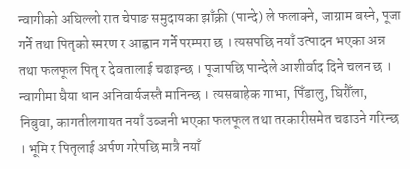न्वागीको अघिल्लो रात चेपाङ समुदायका झाँक्री (पान्दे) ले फलाक्ने, जाग्राम बस्ने, पूजा गर्ने तथा पितृको स्मरण र आह्वान गर्ने परम्परा छ । त्यसपछि नयाँ उत्पादन भएका अन्न तथा फलफूल पितृ र देवतालाई चढाइन्छ । पूजापछि पान्देले आशीर्वाद दिने चलन छ ।
न्वागीमा घैया धान अनिवार्यजस्तै मानिन्छ । त्यसबाहेक गाभा, पिँडालु, घिरौँला, निबुवा, कागतीलगायत नयाँ उब्जनी भएका फलफूल तथा तरकारीसमेत चढाउने गरिन्छ । भूमि र पितृलाई अर्पण गरेपछि मात्रै नयाँ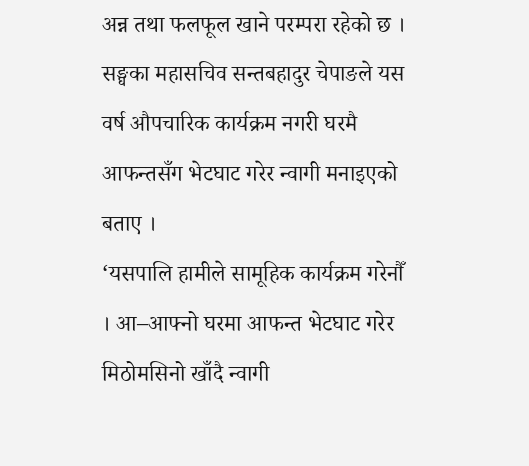अन्न तथा फलफूल खाने परम्परा रहेको छ ।
सङ्घका महासचिव सन्तबहादुर चेपाङले यस वर्ष औपचारिक कार्यक्रम नगरी घरमै आफन्तसँग भेटघाट गरेर न्वागी मनाइएको बताए ।
‘यसपालि हामीले सामूहिक कार्यक्रम गरेनौँ । आ–आफ्नो घरमा आफन्त भेटघाट गरेर मिठोमसिनो खाँदै न्वागी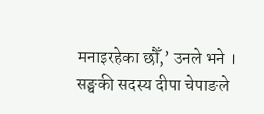मनाइरहेका छौँ,’ उनले भने ।
सङ्घकी सदस्य दीपा चेपाङले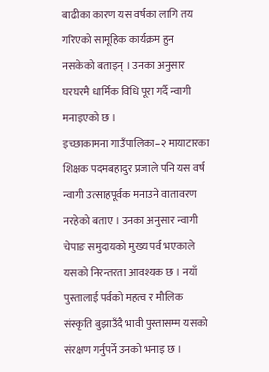बाढीका कारण यस वर्षका लागि तय गरिएको सामूहिक कार्यक्रम हुन नसकेको बताइन् । उनका अनुसार घरघरमै धार्मिक विधि पूरा गर्दै न्वागी मनाइएको छ ।
इच्छाकामना गाउँपालिका–२ मायाटारका शिक्षक पदमबहादुर प्रजाले पनि यस वर्ष न्वागी उत्साहपूर्वक मनाउने वातावरण नरहेको बताए । उनका अनुसार न्वागी चेपाङ समुदायको मुख्य पर्व भएकाले यसको निरन्तरता आवश्यक छ । नयाँ पुस्तालाई पर्वको महत्व र मौलिक संस्कृति बुझाउँदै भावी पुस्तासम्म यसको संरक्षण गर्नुपर्ने उनको भनाइ छ ।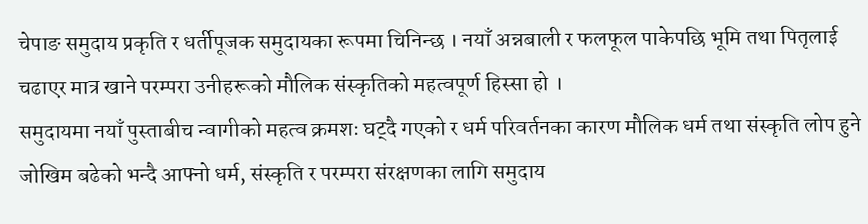चेपाङ समुदाय प्रकृति र धर्तीपूजक समुदायका रूपमा चिनिन्छ । नयाँ अन्नबाली र फलफूल पाकेपछि भूमि तथा पितृलाई चढाएर मात्र खाने परम्परा उनीहरूको मौलिक संस्कृतिको महत्वपूर्ण हिस्सा हो ।
समुदायमा नयाँ पुस्ताबीच न्वागीको महत्व क्रमशः घट्दै गएको र धर्म परिवर्तनका कारण मौलिक धर्म तथा संस्कृति लोप हुने जोखिम बढेको भन्दै आफ्नो धर्म, संस्कृति र परम्परा संरक्षणका लागि समुदाय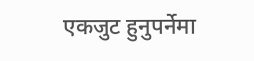एकजुट हुनुपर्नेमा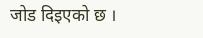जोड दिइएको छ ।